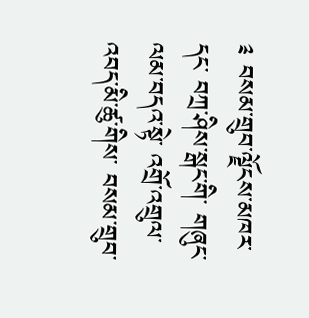༉ བསམ་གྲུབ་ལྗོངས་མཁར་དང་ བཀྲ་ཤིས་སྒང་གི་ གཞུང་ལམ་བདའ་སྟེ་ འགྲོ་འགྲུལ་འབད་མི་ཚུ་གིས་ བསམ་གྲུབ་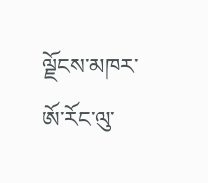ལྗོངས་མཁར་ ཨོ་རོང་ལུ་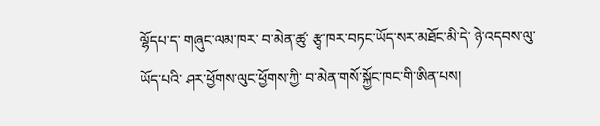ལྷོདཔ་ད་ གཞུང་ལམ་ཁར་ བ་མེན་ཚུ་ རྩྭ་ཁར་བཏང་ཡོད་སར་མཐོང་མི་དེ་ ཉེ་འདབས་ལུ་ཡོད་པའི་ ཤར་ཕྱོགས་ལུང་ཕྱོགས་ཀྱི་ བ་མེན་གསོ་སྐྱོང་ཁང་གི་ཨིན་པས།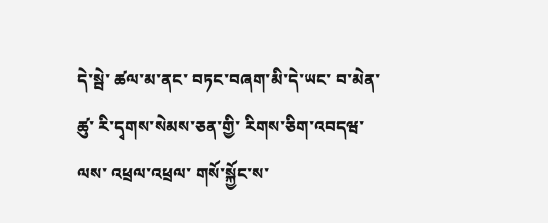དེ་སྦེ་ ཚལ་མ་ནང་ བཏང་བཞག་མི་དེ་ཡང་ བ་མེན་ཚུ་ རི་དྭགས་སེམས་ཅན་གྱི་ རིགས་ཅིག་འབདཝ་ལས་ འཕྲལ་འཕྲལ་ གསོ་སྐྱོང་ས་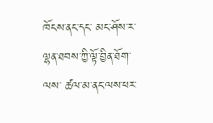ཁོངས་ནང་དང་ མང་ཤོས་ར་ ལྷན་ཐབས་ཀྱི་ལྟོ་བྱིན་ཐོག་ལས་ ཚལ་མ་ནང་ལས་ཕར་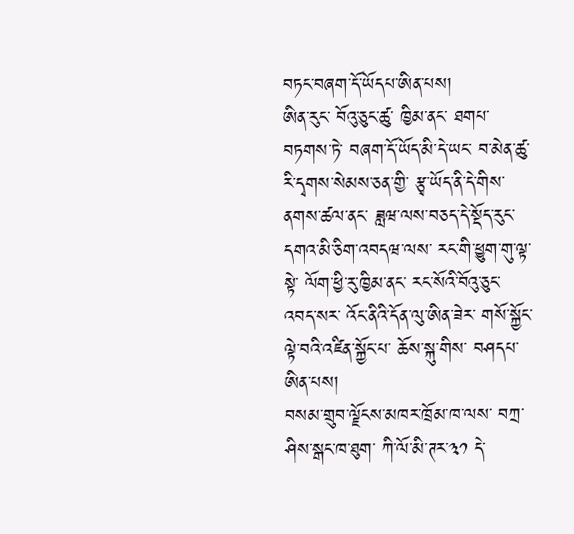བཏང་བཞག་དོ་ཡོདཔ་ཨིན་པས།
ཨིན་རུང་ བོའུ་ཅུང་ཚུ་ ཁྱིམ་ནང་ ཐགཔ་བཏགས་ཏེ་ བཞག་དོ་ཡོད་མི་དེ་ཡང་ བ་མེན་ཚུ་ རི་དྭགས་སེམས་ཅན་གྱི་ རྩྭ་ཡོད་ནི་དེ་གིས་ ནགས་ཚལ་ནང་ ཟླཝ་ལས་བཅད་དེ་སྡོད་རུང་ དགའ་མི་ཅིག་འབདཝ་ལས་ རང་གི་ཕྱུག་གུ་ལྟ་སྟེ་ ལོག་ཕྱི་རུ་ཁྱིམ་ནང་ རང་སོའི་བོའུ་ཅུང་འབད་སར་ འོང་ནིའི་དོན་ལུ་ཨིན་ཟེར་ གསོ་སྐྱོང་ལྟེ་བའི་འཛིན་སྐྱོང་པ་ ཆོས་སྐུ་གིས་ བཤདཔ་ཨིན་པས།
བསམ་གྲུབ་ལྗོངས་མཁར་ཁྲོམ་ཁ་ལས་ བཀྲ་ཤིས་སྒང་ཁ་ཐུག་ ཀི་ལོ་མི་ཊར་༣༡ དེ་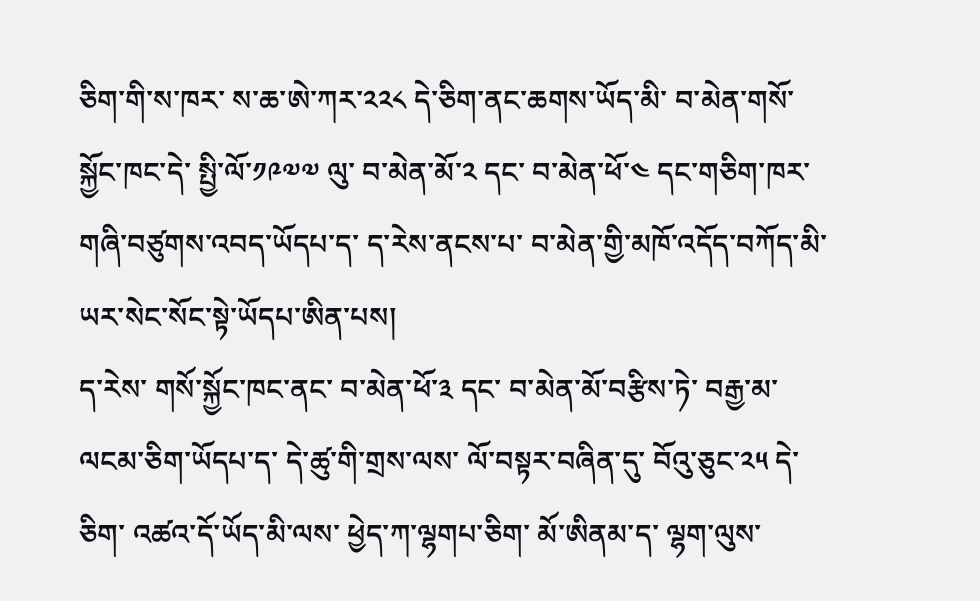ཅིག་གི་ས་ཁར་ ས་ཆ་ཨེ་ཀར་༢༢༨ དེ་ཅིག་ནང་ཆགས་ཡོད་མི་ བ་མེན་གསོ་སྐྱོང་ཁང་དེ་ སྤྱི་ལོ་༡༩༧༧ ལུ་ བ་མེན་མོ་༢ དང་ བ་མེན་ཕོ་༤ དང་གཅིག་ཁར་ གཞི་བཙུགས་འབད་ཡོདཔ་ད་ ད་རེས་ནངས་པ་ བ་མེན་གྱི་མཁོ་འདོད་བཀོད་མི་ ཡར་སེང་སོང་སྟེ་ཡོདཔ་ཨིན་པས།
ད་རེས་ གསོ་སྐྱོང་ཁང་ནང་ བ་མེན་ཕོ་༣ དང་ བ་མེན་མོ་བརྩིས་ཏེ་ བརྒྱ་མ་ལངམ་ཅིག་ཡོདཔ་ད་ དེ་ཚུ་གི་གྲས་ལས་ ལོ་བསྟར་བཞིན་དུ་ བོའུ་ཅུང་༢༥ དེ་ཅིག་ འཚའ་དོ་ཡོད་མི་ལས་ ཕྱེད་ཀ་ལྷགཔ་ཅིག་ མོ་ཨིནམ་ད་ ལྷག་ལུས་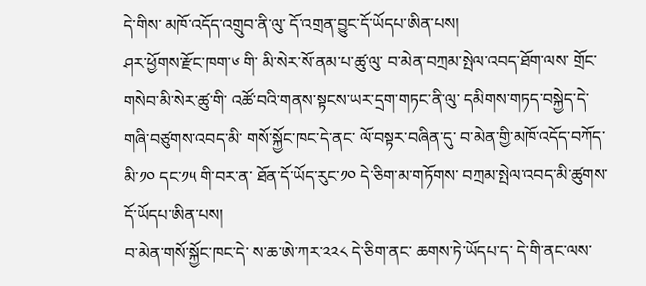དེ་གིས་ མཁོ་འདོད་འགྲུབ་ནི་ལུ་ དོ་འགྲན་བྱུང་དོ་ཡོདཔ་ཨིན་པས།
ཤར་ཕྱོགས་རྫོང་ཁག་༦ གི་ མི་སེར་སོ་ནམ་པ་ཚུ་ལུ་ བ་མེན་བཀྲམ་སྤེལ་འབད་ཐོག་ལས་ གྲོང་གསེབ་མི་སེར་ཚུ་གི་ འཚོ་བའི་གནས་སྟངས་ཡར་དྲག་གཏང་ནི་ལུ་ དམིགས་གཏད་བསྐྱེད་དེ་ གཞི་བཙུགས་འབད་མི་ གསོ་སྐྱོང་ཁང་དེ་ནང་ ལོ་བསྟར་བཞིན་དུ་ བ་མེན་གྱི་མཁོ་འདོད་བཀོད་མི་༡༠ དང་༡༥ གི་བར་ན་ ཐོན་དོ་ཡོད་རུང་༡༠ དེ་ཅིག་མ་གཏོགས་ བཀྲམ་སྤེལ་འབད་མི་ཚུགས་དོ་ཡོདཔ་ཨིན་པས།
བ་མེན་གསོ་སྐྱོང་ཁང་དེ་ ས་ཆ་ཨེ་ཀར་༢༢༨ དེ་ཅིག་ནང་ ཆགས་ཏེ་ཡོདཔ་ད་ དེ་གི་ནང་ལས་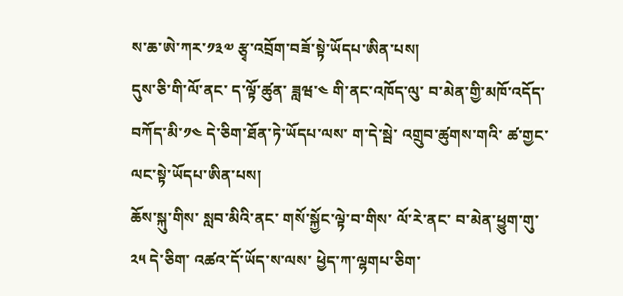ས་ཆ་ཨེ་ཀར་༡༣༧ རྩྭ་འབྲོག་བཟོ་སྟེ་ཡོདཔ་ཨིན་པས།
དུས་ཅི་གི་ལོ་ནང་ ད་ལྟོ་ཚུན་ ཟླཝ་༤ གི་ནང་འཁོད་ལུ་ བ་མེན་གྱི་མཁོ་འདོད་བཀོད་མི་༡༤ དེ་ཅིག་ཐོན་ཏེ་ཡོདཔ་ལས་ ག་དེ་སྦེ་ འགྲུབ་ཚུགས་གའི་ ཚ་གྱང་ལང་སྟེ་ཡོདཔ་ཨིན་པས།
ཆོས་སྐུ་གིས་ སླབ་མིའི་ནང་ གསོ་སྐྱོང་ལྟེ་བ་གིས་ ལོ་རེ་ནང་ བ་མེན་ཕྱུག་གུ་༢༥ དེ་ཅིག་ འཚའ་དོ་ཡོད་ས་ལས་ ཕྱེད་ཀ་ལྷགཔ་ཅིག་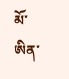མོ་ཨིན་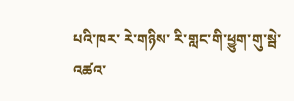པའི་ཁར་ རེ་གཉིས་ རི་གླང་གི་ཕྱུག་གུ་སྦེ་ འཚའ་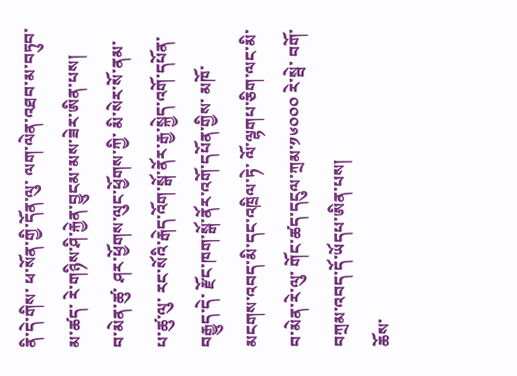ནི་དེ་གིས་ ཕ་སོན་གྱི་དོན་ལུ་ ལག་ལེན་འཐབ་མ་བཏུབ་མ་ཚད་ རེ་གཉིས་ཤི་རྐྱེན་བྱུངམ་མས་ཟེར་ཨིན་པས།
བ་མེན་ཚུ་ ཤར་ཕྱོགས་ལུང་ཕྱོགས་ཀྱི་ མི་སེར་སོ་ནམ་པ་ཚུ་ལུ་ རང་སོའི་རྒེད་འོག་སྒོ་ནོར་རྒྱ་སྐྱེད་འགོ་དཔོན་བརྒྱུད་དེ་ རྫོང་ཁག་སྒོ་ནོར་འགོ་དཔོན་གྱིས་ མཁོ་མངགས་འབད་མི་དང་འཁྲིལ་ཏེ་ ལོ་ལྷགཔ་ཅིག་ལང་མི་ བ་མེན་རེ་ལུ་ གོང་ཚད་དངུལ་ཀྲམ་༡༦༠༠༠ རེ་སྦེ་ བགོ་བཀྲམ་འབད་དོ་ཡོདཔ་ཨིན་པས།
ཆོས་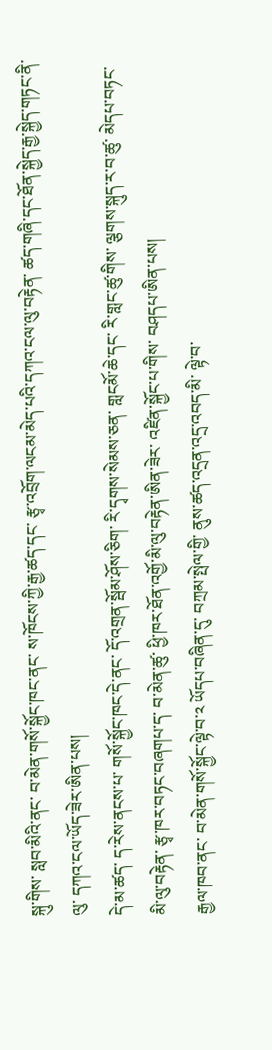སྐུ་གིས་ སླབ་མིའི་ནང་ བ་མེན་གསོ་སྐྱོང་ཁང་ནང་ ས་ཁོངས་ཀྱི་རྒྱ་ཚད་དང་ རྩྭ་འབྲོག་ལངམ་མེད་པའི་དཀའ་ངལ་ལུ་བརྟེན་ ཚད་གཞི་དང་ཐོན་སྐྱེད་རྒྱ་སྐྱེད་གཏང་ནི་ལུ་ དཀའ་ངལ་ཡོད་ཟེར་ཨིན་པས།
དེ་མ་ཚད་ ད་རེས་ནངས་པ་ གསོ་སྐྱོང་ཁང་དེ་ནང་ དོ་འགྲན་སྦོམ་ཤོས་ཅིག་ རི་དྭགས་སེམས་ཅན་ གླངམོ་ཆེ་དང་ རི་གླང་ཚུ་གིས་ ལྕགས་སྐུད་ར་བ་ཚུ་ མེདཔ་བཏང་མི་ལུ་བརྟེན་ རྩྭ་ཁར་བཏང་བཞགཔ་ད་ བ་མེན་ཚུ་ ཕྱི་ཁར་ཐོན་འགྱོ་མི་ལུ་བརྟེན་ཨིན་ཟེར་ འཛིན་སྐྱོང་པ་གིས་ བཤདཔ་ཨིན་པས།
རྒྱལ་ཁབ་ནང་ བ་མེན་གསོ་སྐྱོང་ལྟེ་བ་༢ ཡོདཔ་བཞིན་དུ་ བཀྲམ་སྤེལ་གྱི་ ནུས་ཚད་འདྲན་འདྲ་འབད་མི་ ལྟེ་བ་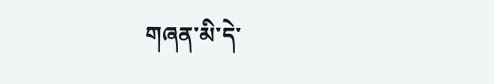གཞན་མི་དེ་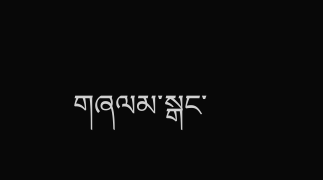གཞལམ་སྒང་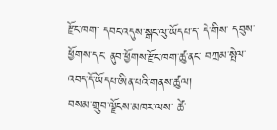རྫོང་ཁག་ དབང་འདུས་སྒང་ལུ་ཡོདཔ་ད་ དེ་གིས་ དབུས་ཕྱོགས་དང་ ནུབ་ཕྱོགས་རྫོང་ཁག་ཚུ་ནང་ བཀྲམ་སྤེལ་འབད་དོ་ཡོདཔ་ཨིན་པའི་གནས་ཚུལ།
བསམ་གྲུབ་ལྗོངས་མཁར་ལས་ ཚེ་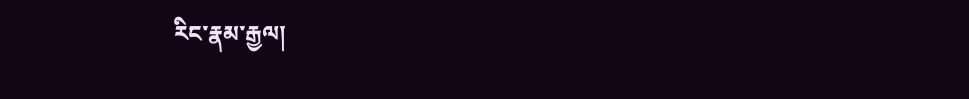རིང་རྣམ་རྒྱལ།